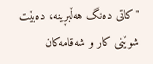"کاتی دەنگ هەڵبڕینە، دەبێت شوێنی کار و شەقامەکان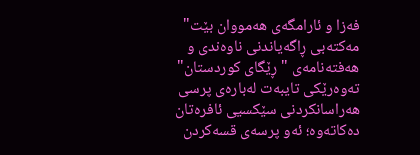فەزا و ئارامگەی هەمووان بێت"
مەکتەبی ڕاگەیاندنی ناوەندی و هەفتەنامەی "ڕێگای کوردستان" تەوەرێکی تایبەت لەبارەی پرسی هەراسانکردنی سێکسیی ئافرەتان دەکاتەوە؛ ئەو پرسەی قسەکردن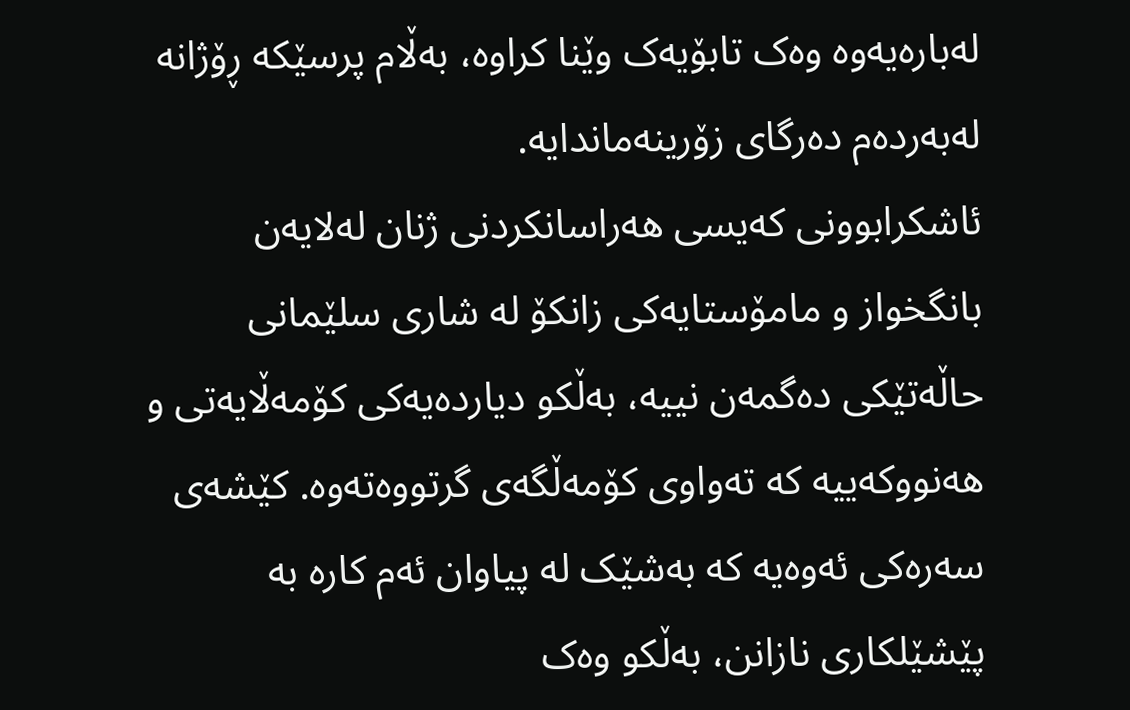لەبارەیەوە وەک تابۆیەک وێنا کراوە، بەڵام پرسێکە ڕۆژانە لەبەردەم دەرگای زۆرینەماندایە.
ئاشکرابوونی کەیسی هەراسانکردنی ژنان لەلایەن بانگخواز و مامۆستایەکی زانکۆ لە شاری سلێمانی حاڵەتێکی دەگمەن نییە، بەڵکو دیاردەیەکی کۆمەڵایەتی و هەنووکەییە کە تەواوی کۆمەڵگەی گرتووەتەوە. کێشەی سەرەکی ئەوەیە کە بەشێک لە پیاوان ئەم کارە بە پێشێلکاری نازانن، بەڵکو وەک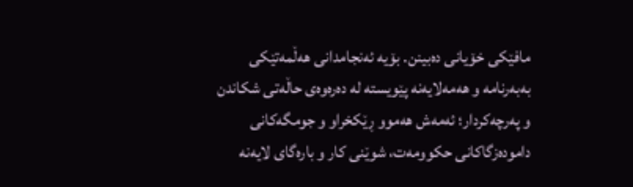مافێکی خۆیانی دەبینن. بۆیە ئەنجامدانی هەڵمەتێکی بەبەرنامە و هەمەلایەنە پێویستە لە دەرەوەی حاڵەتی شکاندن و پەرچەکردار؛ ئەمەش هەموو ڕێکخراو و جومگەکانی دامودەزگاکانی حکوومەت، شوێنی کار و بارەگای لایەنە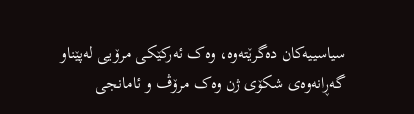سیاسییەکان دەگرێتەوە، وەک ئەرکێکی مرۆیی لەپێناو گەڕانەوەی شکۆی ژن وەک مرۆڤ و ئامانجی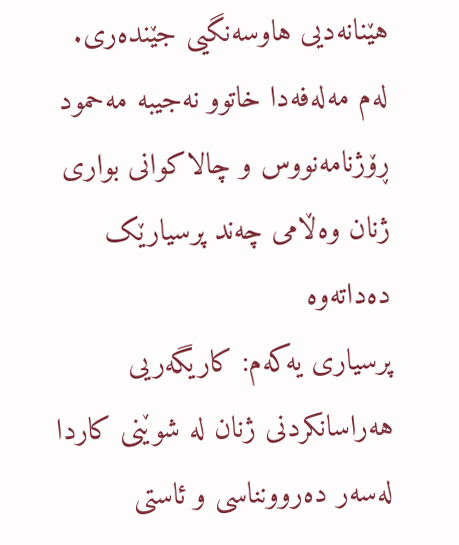هێنانەدیی هاوسەنگیی جێندەری.
لەم مەلەفەدا خاتوو نەجیبە مەحمود ڕۆژنامەنووس و چالاکوانی بواری ژنان وەڵامی چەند پرسیارێک دەداتەوە
پرسیاری یەکەم: کاریگەریی هەراسانکردنی ژنان لە شوێنی کاردا لەسەر دەروونناسی و ئاستی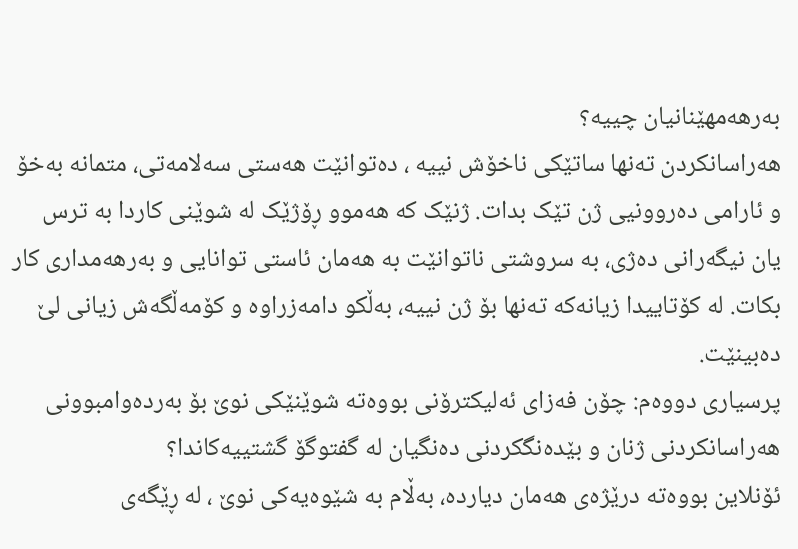بەرهەمهێنانیان چییە؟
هەراسانکردن تەنها ساتێکی ناخۆش نییە ، دەتوانێت هەستی سەلامەتی، متمانە بەخۆ و ئارامی دەروونیی ژن تێک بدات. ژنێک کە هەموو ڕۆژێک لە شوێنی کاردا بە ترس یان نیگەرانی دەژی، بە سروشتی ناتوانێت بە هەمان ئاستی توانایی و بەرهەمداری کار بکات. لە کۆتاییدا زیانەکە تەنها بۆ ژن نییە، بەڵکو دامەزراوە و کۆمەڵگەش زیانی لێ دەبینێت.
پرسیاری دووەم: چۆن فەزای ئەلیکترۆنی بووەتە شوێنێکی نوێ بۆ بەردەوامبوونی هەراسانکردنی ژنان و بێدەنگکردنی دەنگیان لە گفتوگۆ گشتییەکاندا؟
ئۆنلاین بووەتە درێژەی هەمان دیاردە، بەڵام بە شێوەیەکی نوێ ، لە ڕێگەی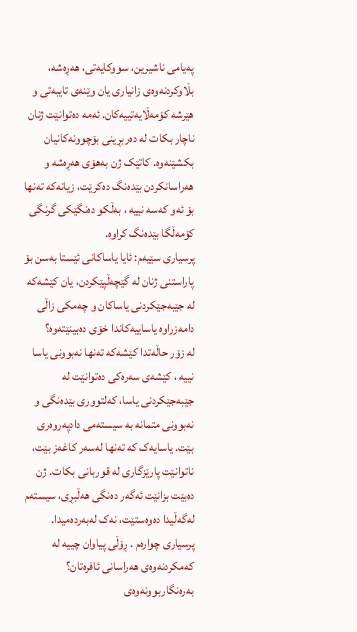پەیامی ناشیرین، سووکایەتی، هەڕەشە، بڵاوکردنەوەی زانیاری یان وێنەی تایبەتی و هێرشە کۆمەڵایەتییەکان. ئەمە دەتوانێت ژنان ناچار بکات لە دەربڕینی بۆچوونەکانیان بکشێنەوە. کاتێک ژن بەهۆی هەڕەشە و هەراسانکردن بێدەنگ دەکرێت، زیانەکە تەنها بۆ ئەو کەسە نییە ، بەڵکو دەنگێکی گرنگی کۆمەڵگا بێدەنگ کراوە.
پرسیاری سێیەم: ئایا یاساکانی ئێستا بەسن بۆ پاراستنی ژنان لە گێچەڵپێکردن، یان کێشەکە لە جێبەجێکردنی یاساکان و چەمکی زاڵی دامەزراوە یاساییەکاندا خۆی دەبینێتەوە؟
لە زۆر حاڵەتدا کێشەکە تەنها نەبوونی یاسا نییە ، کێشەی سەرەکی دەتوانێت لە جێبەجێکردنی یاسا، کەلتووری بێدەنگی و نەبوونی متمانە بە سیستەمی دادپەروەری بێت. یاسایەک کە تەنها لەسەر کاغەز بێت، ناتوانێت پارێزگاری لە قوربانی بکات. ژن دەبێت بزانێت ئەگەر دەنگی هەڵبڕی، سیستەم لەگەڵیدا دەوەستێت، نەک لەبەردەمیدا.
پرسیاری چوارەم . ڕۆڵی پیاوان چییە لە کەمکردنەوەی هەراسانی ئافرەتان؟
بەرەنگاربوونەوەی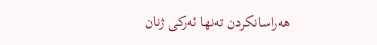هەراسانکردن تەنها ئەرکی ژنان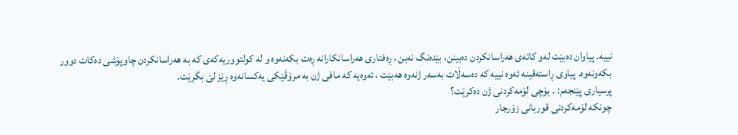نییە. پیاوان دەبێت لەو کاتەی هەراسانکردن دەبینن، بێدەنگ نەبن ، ڕەفتاری هەراسانکارانە ڕەت بکەنەوە و لە کولتووریەکەی کە بە هەراسانکردن چاوپۆشی دەکات دوور بکەونەوە. پیاوی ڕاستەقینە ئەوە نییە کە دەسەڵات بەسەر ژنەوە هەبێت ، ئەوەیە کە مافی ژن بە مرۆڤێکی یەکسانەوە ڕێز لێ بگرێت.
پرسیاری پێنجەم: . بۆچی لۆمەکردنی ژن دەکرێت؟
چونکە لۆمەکردنی قوربانی زۆرجار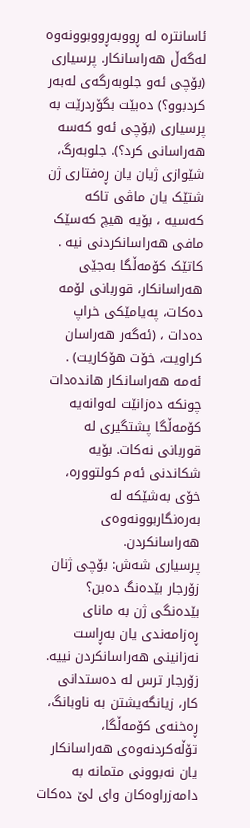ئاسانترە لە ڕووبەڕووبوونەوە لەگەڵ هەراسانکار. پرسیاری (بۆچی ئەو جلوبەرگەی لەبەر کردبوو؟) دەبێت بگۆردرێت بە پرسیاری (بۆچی ئەو کەسە هەراسانی کرد؟). جلوبەرگ، شێوازی ژیان یان ڕەفتاری ژن شتێک یان ماڤی تاکە کەسیە ، بۆیە هیچ کەسێک مافی هەراسانکردنی نیە .
کاتێک کۆمەڵگا بەجێی هەراسانکار، قوربانی لۆمە دەکات، پەیامێکی خراپ دەدات ، (ئەگەر هەراسان کراویت، خۆت هۆکاریت) . ئەمە هەراسانکار هاندەدات چونکە دەزانێت لەوانەیە کۆمەڵگا پشتگیری لە قوربانی نەکات. بۆیە شکاندنی ئەم کولتوورە، خۆی بەشێکە لە بەرەنگاربوونەوەی هەراسانکردن.
پرسیاری شەش: بۆچی ژنان زۆرجار بێدەنگ دەبن؟
بێدەنگی ژن بە مانای ڕەزامەندی یان بەڕاست نەزانینی هەراسانکردن نییە. زۆرجار ترس لە دەستدانی کار، زیانگەیشتن بە ناوبانگ، ڕەخنەی کۆمەڵگا، تۆڵەکردنەوەی هەراسانکار یان نەبوونی متمانە بە دامەزراوەکان وای لێ دەکات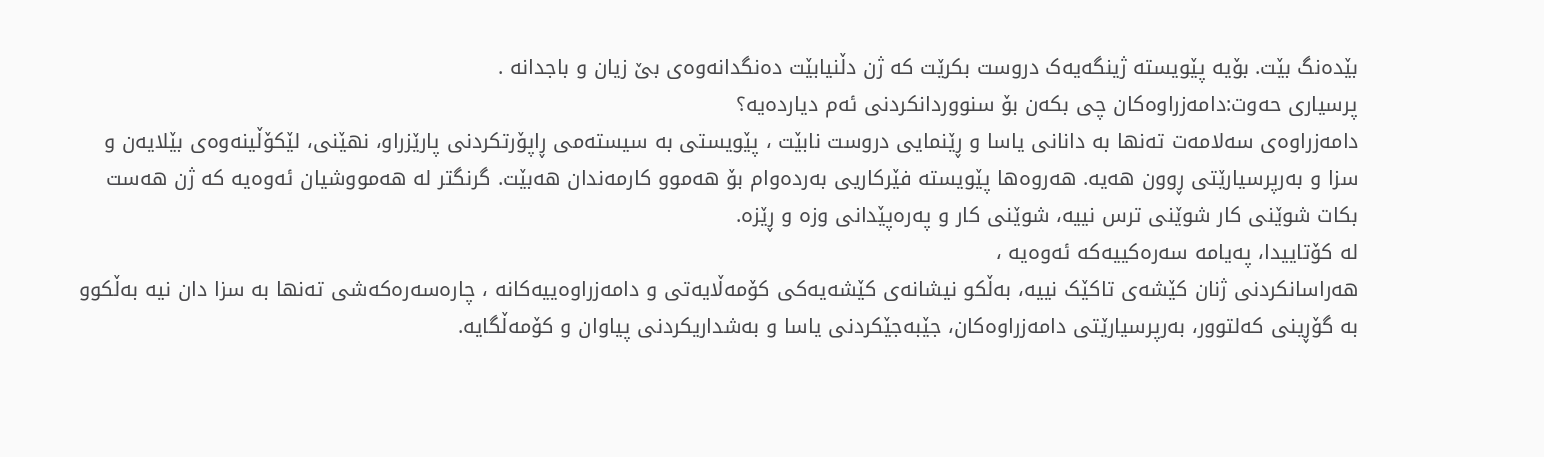بێدەنگ بێت. بۆیە پێویستە ژینگەیەک دروست بکرێت کە ژن دڵنیابێت دەنگدانەوەی بێ زیان و باجدانە .
پرسیاری حەوت:دامەزراوەکان چی بکەن بۆ سنووردانکردنی ئەم دیاردەیە؟
دامەزراوەی سەلامەت تەنها بە دانانی یاسا و ڕێنمایی دروست نابێت ، پێویستی بە سیستەمی ڕاپۆرتکردنی پارێزراو، نهێنی، لێکۆڵینەوەی بێلایەن و سزا و بەرپرسیارێتی ڕوون هەیە. هەروەها پێویستە فێرکاریی بەردەوام بۆ هەموو کارمەندان هەبێت. گرنگتر لە هەمووشیان ئەوەیە کە ژن هەست بکات شوێنی کار شوێنی ترس نییە، شوێنی کار و پەرەپێدانی وزە و ڕێزە.
لە کۆتاییدا، پەیامە سەرەکییەکە ئەوەیە ،
هەراسانکردنی ژنان کێشەی تاکێک نییە، بەڵکو نیشانەی کێشەیەکی کۆمەڵایەتی و دامەزراوەییەکانە ، چارەسەرەکەشی تەنها بە سزا دان نیە بەڵکوو بە گۆڕینی کەلتوور، بەرپرسیارێتی دامەزراوەکان، جێبەجێکردنی یاسا و بەشداریکردنی پیاوان و کۆمەڵگایە.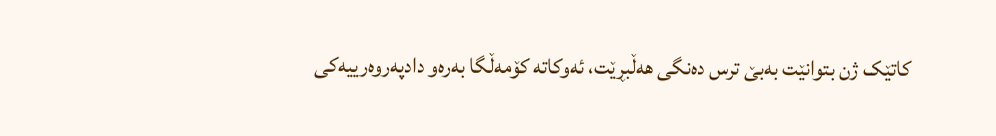کاتێک ژن بتوانێت بەبێ ترس دەنگی هەڵبڕێت، ئەوکاتە کۆمەڵگا بەرەو دادپەروەرییەکی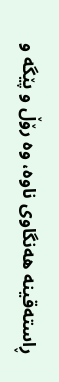ڕاستەقینە هەنگاوی ناوە، وە رۆڵ و پێگە و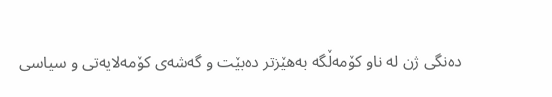دەنگی ژن لە ناو کۆمەڵگە بەهێزتر دەبێت و گەشەی کۆمەلایەتی و سیاسی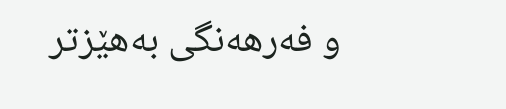و فەرهەنگی بەهێزتر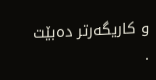و کاریگەرتر دەبێت .